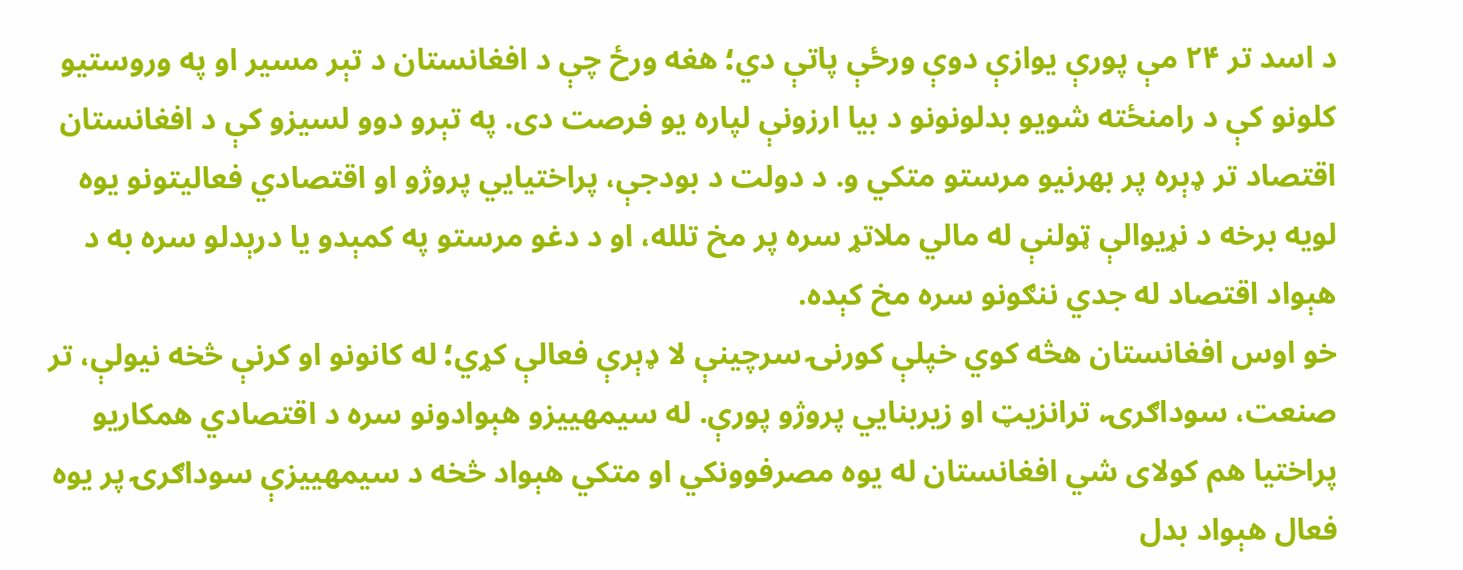د اسد تر ۲۴ مې پورې یوازې دوې ورځې پاتې دي؛ هغه ورځ چې د افغانستان د تېر مسیر او په وروستیو کلونو کې د رامنځته شویو بدلونونو د بیا ارزونې لپاره یو فرصت دی. په تېرو دوو لسیزو کې د افغانستان اقتصاد تر ډېره پر بهرنیو مرستو متکي و. د دولت د بودجې، پراختیايي پروژو او اقتصادي فعالیتونو یوه لویه برخه د نړیوالې ټولنې له مالي ملاتړ سره پر مخ تلله، او د دغو مرستو په کمېدو یا درېدلو سره به د هېواد اقتصاد له جدي ننګونو سره مخ کېده.
خو اوس افغانستان هڅه کوي خپلې کورنۍ سرچینې لا ډېرې فعالې کړي؛ له کانونو او کرنې څخه نیولې، تر صنعت، سوداګرۍ، ترانزیټ او زیربنايي پروژو پورې. له سیمهییزو هېوادونو سره د اقتصادي همکاریو پراختیا هم کولای شي افغانستان له یوه مصرفوونکي او متکي هېواد څخه د سیمهییزې سوداګرۍ پر یوه فعال هېواد بدل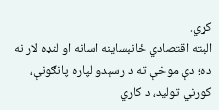کړي.
البته اقتصادي ځانبساینه اسانه او لنډه لار نه ده؛ دې موخې ته د رسېدو لپاره پانګونې، کورني تولید، د کاري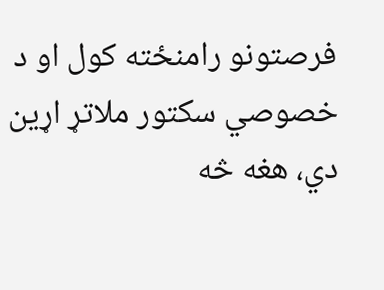فرصتونو رامنځته کول او د خصوصي سکتور ملاتړ اړین دي، هغه څه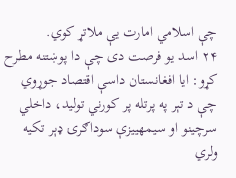چې اسلامي امارت یې ملاتړ کوي.
۲۴ اسد یو فرصت دی چې دا پوښتنه مطرح کړو: ایا افغانستان داسې اقتصاد جوړوي چې د تېر په پرتله پر کورني تولید، داخلي سرچینو او سیمهییزې سوداګرۍ ډېر تکیه ولري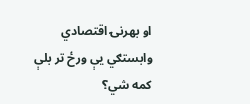او بهرنۍ اقتصادي وابستګي یې ورځ تر بلې کمه شي؟